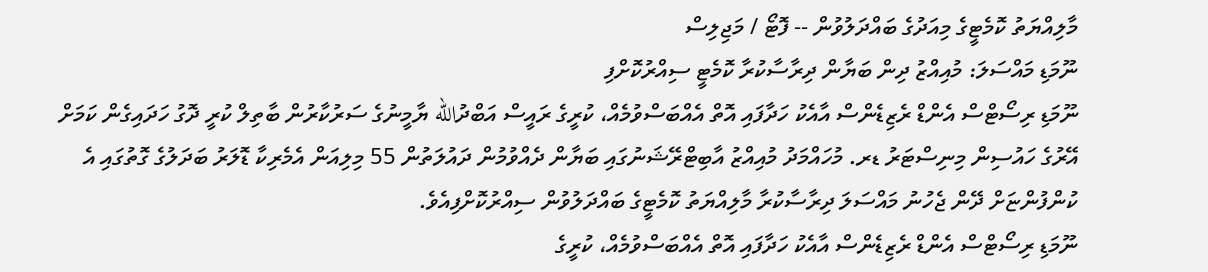މާލިއްޔަތު ކޮމެޓީގެ މިއަދުގެ ބައްދަލުވުން -- ފޮޓޯ / މަޖިލިސް
ނޫމަޑި މައްސަލަ: މުއިއްޒު ދިން ބަޔާން ދިރާސާކުރާ ކޮމެޓީ ސިއްރުކޮށްފި
ނޫމަޑި ރިސޯޓްސް އެންޑް ރެޒިޑެންސް އާއެކު ހަދާފައި އޮތް އެއްބަސްވުމެއް، ކުރީގެ ރައީސް އަބްދުالله ޔާމީނުގެ ސަރުކާރުން ބާތިލް ކުރީ ދޮގު ހަދައިގެން ކަމަށް އޭރުގެ ހައުސިން މިނިސްޓަރު ޑރ. މުހައްމަދު މުއިއްޒު އާބިޓްރޭޝަނުގައި ބަޔާން ދެއްވުމުން ދައުލަތުން 55 މިލިއަން އެމެރިކާ ޑޮލަރު ބަދަލުގެ ގޮތުގައި އެ ކުންފުންޏަށް ދޭން ޖެހުނު މައްސަލަ ދިރާސާކުރާ މާލިއްޔަތު ކޮމެޓީގެ ބައްދަލުވުން ސިއްރުކޮށްފިއެވެ.
ނޫމަޑި ރިސޯޓްސް އެންޑް ރެޒިޑެންސް އާއެކު ހަދާފައި އޮތް އެއްބަސްވުމެއް، ކުރީގެ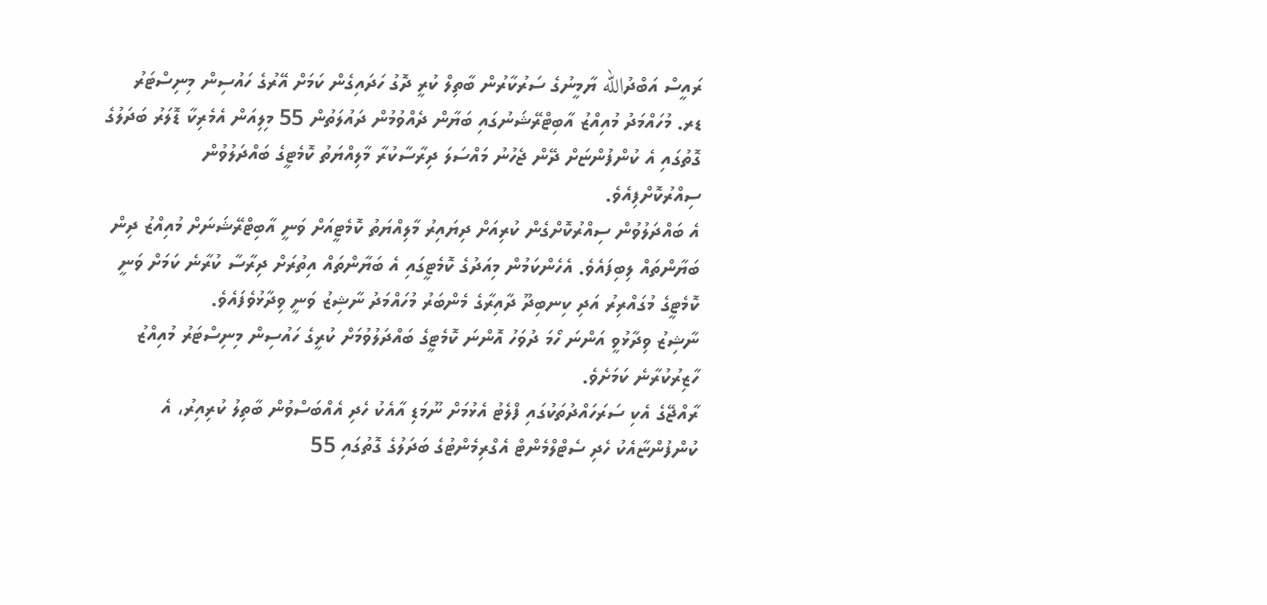ރައީސް އަބްދުالله ޔާމީނުގެ ސަރުކާރުން ބާތިލް ކުރީ ދޮގު ހަދައިގެން ކަމަށް އޭރުގެ ހައުސިން މިނިސްޓަރު ޑރ. މުހައްމަދު މުއިއްޒު އާބިޓްރޭޝަނުގައި ބަޔާން ދެއްވުމުން ދައުލަތުން 55 މިލިއަން އެމެރިކާ ޑޮލަރު ބަދަލުގެ ގޮތުގައި އެ ކުންފުންޏަށް ދޭން ޖެހުނު މައްސަލަ ދިރާސާކުރާ މާލިއްޔަތު ކޮމެޓީގެ ބައްދަލުވުން ސިއްރުކޮށްފިއެވެ.
އެ ބައްދަލުވުން ސިއްރުކޮށްގެން ކުރިއަށް ދިޔައިރު މާލިއްޔަތު ކޮމެޓީއަށް ވަނީ އާބިޓްރޭޝަނަށް މުއިއްޒު ދިން ބަޔާންތައް ލިބިފައެވެ. އެހެންކަމުން މިއަދުގެ ކޮމެޓީގައި އެ ބަޔާންތައް އިތުރަށް ދިރާސާ ކުރާނެ ކަމަށް ވަނީ ކޮމެޓީގެ މުގައްރިރު އަދި ކިނބިދޫ ދާއިރާގެ މެންބަރު މުހައްމަދު ނާޝިޒު ވަނީ ވިދާޅުވެފައެވެ.
ނާޝިޒު ވިދާޅުވީ އަންނަ ހޯމަ ދުވަހު އޮންނަ ކޮމެޓީގެ ބައްދަލުވުމަށް ކުރީގެ ހައުސިން މިނިސްޓަރު މުއިއްޒު ހާޒިރުކުރާނެ ކަމަށެވެ.
ރާއްޖޭގެ އެކި ސަރަހައްދުތަކުގައި ފްލެޓު އެޅުމަށް ނޫމަޑި އާއެކު ހެދި އެއްބަސްވުން ބާތިލު ކުރިއިރު، އެ ކުންފުންޏާއެކު ހެދި ސެޓްލްމެންޓް އެގްރިމެންޓުގެ ބަދަލުގެ ގޮތުގައި 55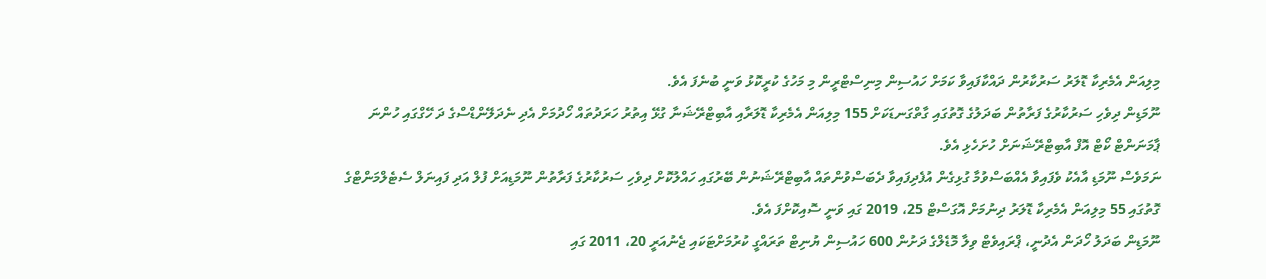މިލިއަން އެމެރިކާ ޑޮލަރު ސަރުކާރުން ދައްކާފައިވާ ކަމަށް ހައުސިން މިނިސްޓްރީން މި މަހުގެ ކުރީކޮޅު ވަނީ ބުނެފަ އެވެ.
ނޫމަޑިން ދިވެހި ސަރުކާރުގެ ފަރާތުން ބަދަލުގެ ގޮތުގައި ގާތްގަނޑަކަށް 155 މިލިއަން އެމެރިކާ ޑޮލަރާއި އާބިޓްރޭޝަނާ ގުޅޭ އިތުރު ހަރަދުތައް ހޯދުމަށް އެދި ނެދަލޭންޑްސްގެ ދަ ހޭގްގައި ހުންނަ ޕާމަނަންޓް ކޯޓް އޮފް އާބިޓްރޭޝަނަށް ހުށަހެޅި އެވެ.
ނަމަވެސް ނޫމަޑި އާއެކު ވެފައިވާ އެއްބަސްވުމާ ގުޅިގެން އުފެދިފައިވާ ދެބަސްވުންތައް އާބިޓްރޭޝަނުން ބޭރުގައި ހައްލުކޮށް ދިވެހި ސަރުކާރުގެ ފަރާތުން ނޫމަޑިއަށް ފުލް އަދި ފައިނަލް ސެޓެލްމަންޓްގެ ގޮތުގައި 55 މިލިއަން އެމެރިކާ ޑޮލަރު ދިނުމަށް އޮގަސްޓް 25، 2019 ގައި ވަނީ ސޮއިކޮށްފަ އެވެ.
ނޫމަޑިން ބަދަލު ހޯދަން އެދުނީ، ޕްރައިވެޓް ވިލާ މޮޑެލްގެ ދަށުން 600 ހައުސިން ޔުނިޓް ތަރައްގީ ކުރުމަށްޓަކައި ޖެނުއަރީ 20، 2011 ގައި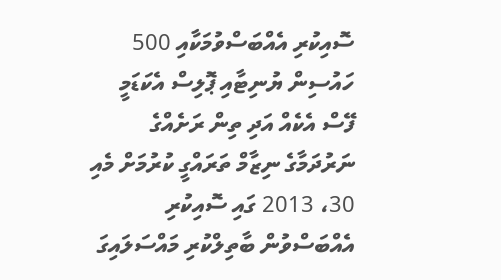ސޮއިކުރި އެއްބަސްވުމަކާއި 500 ހައުސިން ޔުނިޓާއި ޕޮލިސް އެކަޑަމީ ފޭސް އެކެއް އަދި ތިން ރަށެއްގެ ނަރުދަމާގެ ނިޒާމް ތަރައްގީ ކުރުމަށް މެއި 30، 2013 ގައި ސޮއިކުރި އެއްބަސްވުން ބާތިލްކުރި މައްސަލައިގަ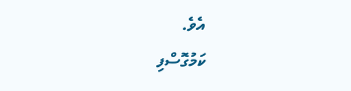އެވެ.
ކަމުގޮސްފި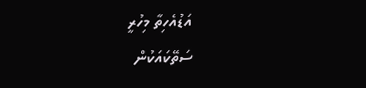އަޑުއެހިތާ މިހުރީ
ސަތޭކައަކުން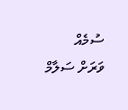ސުމެއް
ވަރަށް ސަލާމް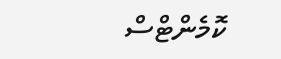ކޮމެންޓްސް